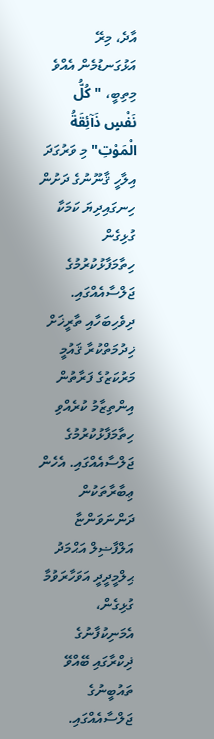އާދެ، މިރޭ އަޅުގަނޑުމެން އެއްވެ މިތިބީ، "كُلُّ نَفْسٍ ذَآئِقَةُ الْمَوْتِ" މި ވަރުގަދަ އިލާހީ ޤާނޫނުގެ ދަށުން ހިނގައިދިޔަ ކަމަކާ ގުޅިގެން ހިތާމަފާޅުކުރުމުގެ ޖަލްސާއެއްގައި. ދިވެހިބަހާއި ތާރީޚަށް ޚިދުމަތްކުރާ ޤައުމީ މަރުކަޒުގެ ފަރާތުން އިންތިޒާމު ކުރެއްވި ހިތާމަފާޅުކުރުމުގެ ޖަލްސާއެއްގައި. އެހެން ޢިބާރާތަކުން ދަންނަވަންޏާ އަލްފާޟިލް އަޙްމަދު ޙިލްމީދީދީ އަވަހާރަވުމާ ގުޅިގެން، އެމަނިކުފާނުގެ ޛިކްރާގައި ބޭއްވޭ ތައުބީނުގެ ޖަލްސާއެއްގައި.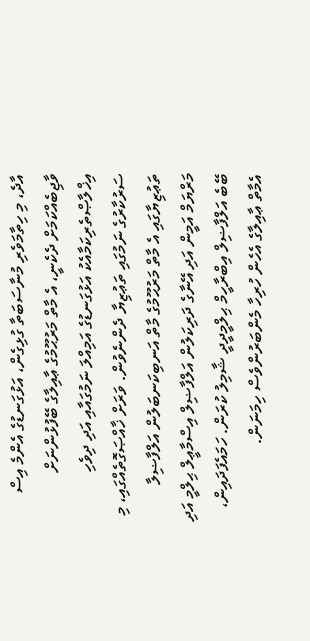އާދެ، މި ހިތާމަވެރި މުނާސަބަތާ ގުޅިގެން، އަޅުގަނޑުގެ އެންމެ އިސް ވާޖިބެއްކަމަށް ދެކެނީ، އެ މާތް މަރުޙޫމުގެ ޢާއިލާގެ ބޭފުޅުންނަށް އިޚްލާޞްތެރިކަމާއެކު އަޅުގަނޑުގެ އަމިއްލަ ނަމުގައާއި އަދި ދިވެހި ސަރުކާރުގެ ނަމުގައި ތަޢުޒިޔާ ދެންނެވުން. ވަރަށް ޚާއްޞަގޮތެއްގައި، މި ތަޢުޒިޔާގައި އެ މާތް މަރުޙޫމުގެ މާތް އަނބިކަނބަލުން އަލްފާޟިލާ މަރްޔަމް އަމީން އަދި އޭނާގެ ދަރިކަލުން އަލްފާޟިލް އިސްމާޢީލް ޙިލްމީ އަދި ބޭބެ އަލްފާޟިލް އިބްރާހީމް ޙިލްމީދީދީ ޝާމިލު ކުރަން. ހަމައެފަދައިން، އެމާތް ޢާއިލާގެ އެހެން ހުރިހާ މެންބަރުންވެސް ހިމަނަން.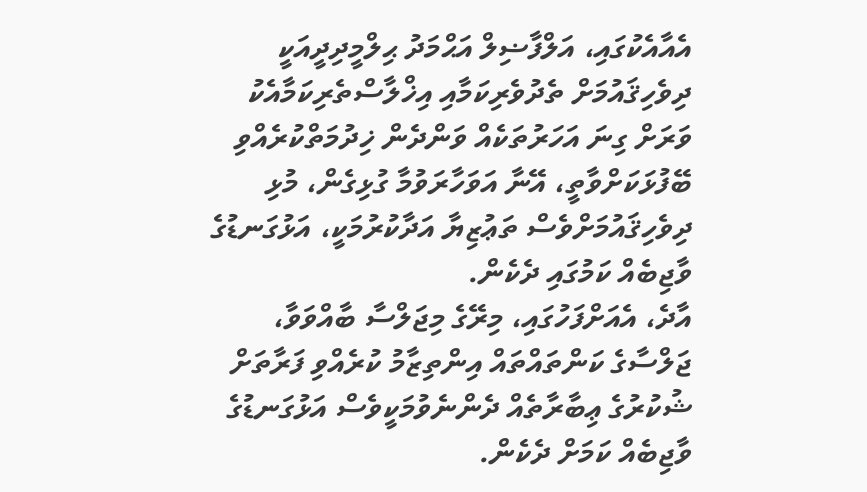އެއާއެކުގައި، އަލްފާޟިލް އަޙްމަދު ޙިލްމީދިދީއަކީ ދިވެހިޤައުމަށް ތެދުވެރިކަމާއި އިޚްލާސްތެރިކަމާއެކު ވަރަށް ގިނަ އަހަރުތަކެއް ވަންދެން ޚިދުމަތްކުރެއްވި ބޭފުޅަކަށްވާތީ، އޭނާ އަވަހާރަވުމާ ގުޅިގެން، މުޅި ދިވެހިޤައުމަށްވެސް ތަޢުޒިޔާ އަދާކުރުމަކީ، އަޅުގަނޑުގެ ވާޖިބެއް ކަމުގައި ދެކެން.
އާދެ، އެއަށްފަހުގައި، މިރޭގެ މިޖަލްސާ ބާއްވަވާ، ޖަލްސާގެ ކަންތައްތައް އިންތިޒާމު ކުރެއްވި ފަރާތަށް ޝުކުރުގެ ޢިބާރާތެއް ދެންނެވުމަކީވެސް އަޅުގަނޑުގެ ވާޖިބެއް ކަމަށް ދެކެން.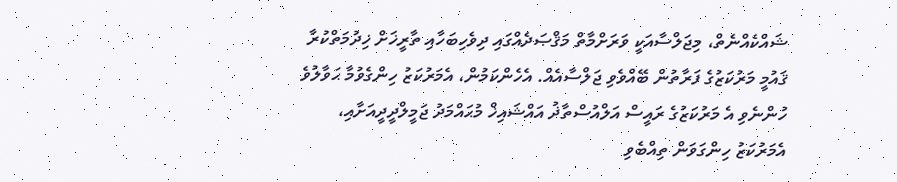ޝައްކެއްނެތް، މިޖަލްސާއަކީ ވަރަށްމާތް މަޤްޞަދެއްގައި ދިވެހިބަހާއި ތާރީޚަށް ޚިދުމަތްކުރާ ޤައުމީ މަރުކަޒުގެ ފަރާތުން ބޭއްވެވި ޖަލްސާއެއް. އެހެންކަމުން، އެމަރުކަޒު ހިންގެވުމާ ޙަވާލުވެ ހުންނެވި އެ މަރުކަޒުގެ ރައީސް އަލްއުސްތާޛު އައްޝައިޚް މުޙައްމަދު ޖަމީލްދީދީއަށާއި، އެމަރުކަޒު ހިންގަވަން ތިއްބެވި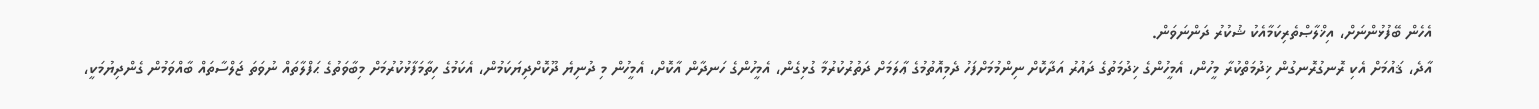އެހެން ބޭފުޅުންނަށް، އިޚްލާޞްތެރިކަމާއެކު ޝުކުރު ދަންނަވަން.
އާދެ، ޤައުމަށް އެކި ރޮނގުރޮނގުން ޚިދުމަތްކުރާ މީހުން، އެމީހުންގެ ޚިދުމަތުގެ ދައުރު އަދާކޮށް ނިންމުމަށްފަހު ދެމިއޮތުމުގެ ޢާލަމަށް ދަތުރުކުރުމާ ގުޅިގެން، އެމީހުންގެ ހަނދާން އާކޮށް، އެމީހުން މި ދުނިޔެ ދޫކޮށްދިޔަކަމުން، އެކަމުގެ ހިތާމަފާޅުކުރުމަށް މިބާވަތުގެ ޙަފްލާތައް ނުވަތަ ޖަލްސާތައް ބާއްވަމުން ގެންދިޔުމަކީ،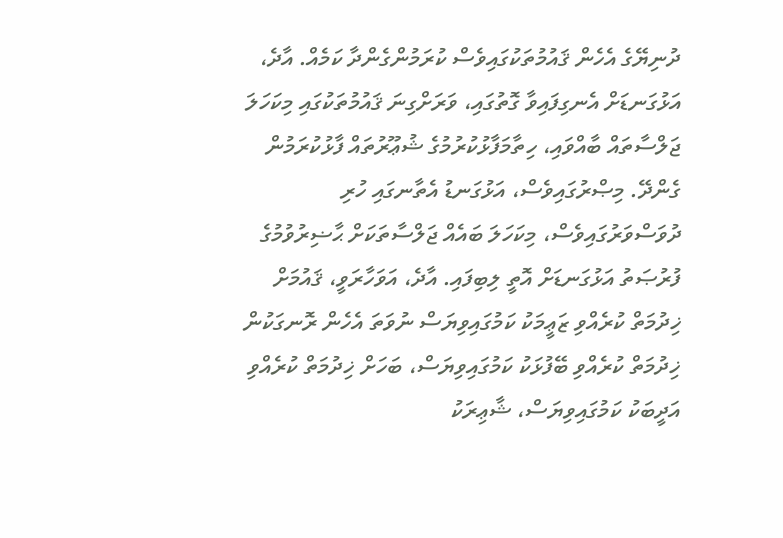ދުނިޔޭގެ އެހެން ޤައުމުތަކުގައިވެސް ކުރަމުންގެންދާ ކަމެއް. އާދެ، އަޅުގަނޑަށް އެނގިފައިވާ ގޮތުގައި، ވަރަށްގިނަ ޤައުމުތަކުގައި މިކަހަލަ ޖަލްސާތައް ބާއްވައި، ހިތާމަފާޅުކުރުމުގެ ޝުޢޫރުތައް ފާޅުކުރަމުން ގެންދޭ. މިޞްރުގައިވެސް، އަޅުގަނޑު އެތާނގައި ހުރި ދުވަސްވަރުގައިވެސް، މިކަހަލަ ބައެއް ޖަލްސާތަކަށް ޙާޟިރުވުމުގެ ފުރުޞަތު އަޅުގަނޑަށް އޮތީ ލިބިފައި. އާދެ، އަވަހާރަވީ، ޤައުމަށް ޚިދުމަތް ކުރެއްވި ޒަޢީމަކު ކަމުގައިވިޔަސް ނުވަތަ އެހެން ރޮނގަކުން ޚިދުމަތް ކުރެއްވި ބޭފުޅަކު ކަމުގައިވިޔަސް، ބަހަށް ޚިދުމަތް ކުރެއްވި އަދީބަކު ކަމުގައިވިޔަސް، ޝާޢިރަކު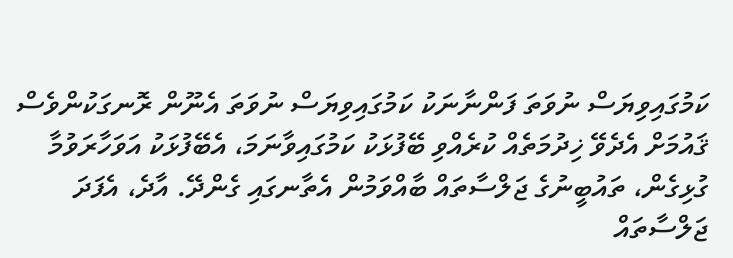ކަމުގައިވިޔަސް ނުވަތަ ފަންނާނަކު ކަމުގައިވިޔަސް ނުވަތަ އެނޫން ރޮނގަކުންވެސް ޤައުމަށް އެދެވޭ ޚިދުމަތެއް ކުރެއްވި ބޭފުޅަކު ކަމުގައިވާނަމަ، އެބޭފުޅަކު އަވަހާރަވުމާ ގުޅިގެން، ތައުބީނުގެ ޖަލްސާތައް ބާއްވަމުން އެތާނގައި ގެންދޭ. އާދެ، އެފަދަ ޖަލްސާތައް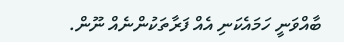ބާއްވަނީ ހަމައެކަނި އެއް ފަރާތަކުންނެއް ނޫން.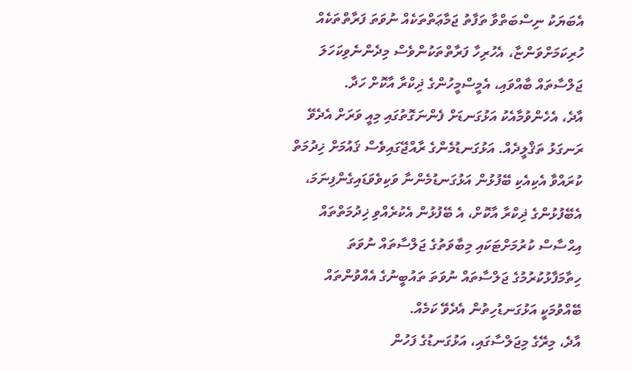އެބަޔަކު ނިސްބަތްވާ ތަފާތު ޖަމާޢަތްތަކެއް ނުވަތަ ފަރާތްތަކެއް ހުރިކަމަށްވަންޏާ، އެހުރިހާ ފަރާތްތަކުންވެސް މިދެންނެވިކަހަލަ ޖަލްސާތައް ބާއްވައި، އެމީސްމީހުންގެ ޛިކްރާ އާކޮށް ހަދާ.
އާދެ، އެހެންވުމާއެކު އަޅުގަނޑަށް ފެންނަގޮތުގައި މިއީ ވަރަށް އެދެވޭ ރަނގަޅު ތަޤްލީދެއް. އަޅުގަނޑުމެންގެ ރާއްޖޭގައިވެސް ޤައުމަށް ޚިދުމަތް ކުރައްވާ އެކިއެކި ބޭފުޅުން އަޅުގަނޑުމެންނާ ވަކިވެވަޑައިގެންފިނަމަ، އެބޭފުޅުންގެ ޛިކްރާ އާކޮށް، އެ ބޭފުޅުން އެކުރެއްވި ޚިދުމަތްތައް އިޙްސާސް ކުރުމަށްޓަކައި މިބާވަތުގެ ޖަލްސާތައް ނުވަތަ ހިތާމަފާޅުކުރުމުގެ ޖަލްސާތައް ނުވަތަ ތައުބީނުގެ އެއްވުންތައް ބޭއްވުމަކީ އަޅުގަނޑުހިތުން އެދެވޭ ކަމެއް.
އާދެ، މިރޭގެ މިޖަލްސާގައި، އަޅުގަނޑުގެ ފަހުން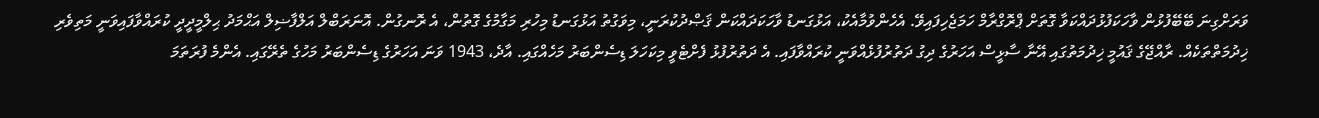ވަރަށްގިނަ ބޭބޭފުޅުން ވާހަކަފުޅުދައްކަވާ ގޮތަށް ޕްރޮގްރާމް ހަމަޖެހިފައިވޭ. އެހެންވުމާއެކު، އަޅުގަނޑު ވާހަކަދައްކަން ޤަޞްދުކުރަނީ، މިވަގުތު އަޅުގަނޑު މިހުރި މަގާމުގެ ގޮތުން، އެ ރޮނގުން. އޮނަރަބްލް އަލްފާޟިލް އަޙްމަދު ޙިލްމީދީދީ ކުރައްވާފައިވަނީ މަތިވެރި ޚިދުމަތްތަކެއް. ރާއްޖޭގެ ޤައުމީ ޚިދުމަތުގައި އޭނާ ސާޅީސް އަހަރުގެ ދިގު ދަތުރުފުޅެއްވަނީ ކުރައްވާފައި. އެ ދަތުރުފުޅު ފެށްޓެވީ މިކަހަލަ ޑިސެންބަރު މަހެއްގައި. އާދެ، 1943 ވަނަ އަހަރުގެ ޑިސެންބަރު މަހުގެ ތެރޭގައި. އެންމެ ފުރަތަމަ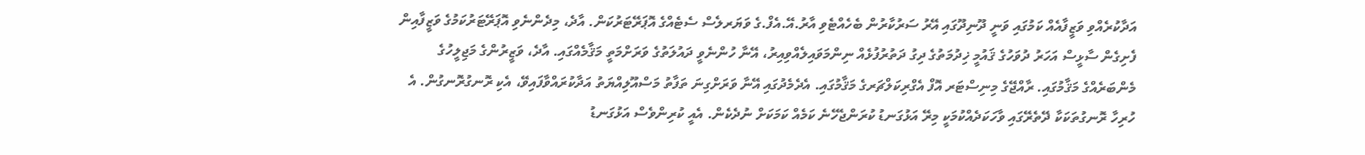އަދާކުރެއްވި ވަޒީފާއެއް ކަމުގައި ވަނީ ދޫނިދޫގައި އޭރު ސަރުކާރުން ބެހެއްޓެވި އާރު.އޭ.އެފް.ގެ ވަޔަރލެސް ސެޓެއްގެ އޮޕަރޭޓަރުކަން. އާދެ، މިދެންނެވި އޮޕަރޭޓަރުކަމުގެ ވަޒީފާއިން ފެށިގެން ސާޅީސް އަހަރު ދުވަހުގެ ޤައުމީ ޚިދުމަތުގެ ދިގު ދަތުރުފުޅެއް ނިންމަވައިލެއްވިއިރު، އޭނާ ހުންނެވީ ދައުލަތުގެ ވަރަށްމަތީ މަޤާމެއްގައި. އާދެ، ވަޒީރުންގެ މަޖިލީހުގެ މެންބަރެއްގެ މަޤާމުގައި. ރާއްޖޭގެ މިނިސްޓަރ އޮފް އެގްރިކަލްޗަރގެ މަޤާމުގައި. އެދެމެދުގައި އޭނާ ވަރަށްގިނަ ތަފާތު މަސްއޫލިއްޔަތު އަދާކުރައްވާފައިވޭ، އެކި ރޮނގުރޮނގުން. އެ ހުރިހާ ރޮނގުތަކަކާ ދޭތެރޭގައި ވާހަކަދެއްކުމަކީ މިރޭ އަޅުގަނޑު ކުރަންޖެހޭނެ ކަމެއް ކަމަކަށް ނުދެކެން. އެއީ ކުރިންވެސް އަޅުގަނޑު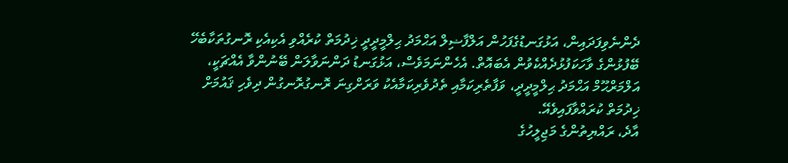ދެންނެވިފަދައިން، އަޅުގަނޑުގެފަހުން އަލްފާޟިލް އަޙްމަދު ޙިލްމީދީދީ ޚިދުމަތް ކުރެއްވި އެކިއެކި ރޮނގުތަކާބެހޭ ބޭފުޅުންގެ ވާހަކަފުޅުދެއްކެވުން އެބައޮތް. އެހެންނަމަވެސް، އަޅުގަނޑު ދަންނަވާލަން ބޭނުންވާ އެއްޗަކީ، އަލްމަރްޙޫމް އަޙްމަދު ޙިލްމީދީދީ، ވަފާތެރިކަމާއި ތެދުވެރިކަމާއެކު ވަރަށްގިނަ ރޮނގުރޮނގުން ދިވެހި ޤައުމަށް ޚިދުމަތް ކުރައްވާފައިވެއޭ.
އާދެ، ރައްޔިތުންގެ މަޖިލީހުގެ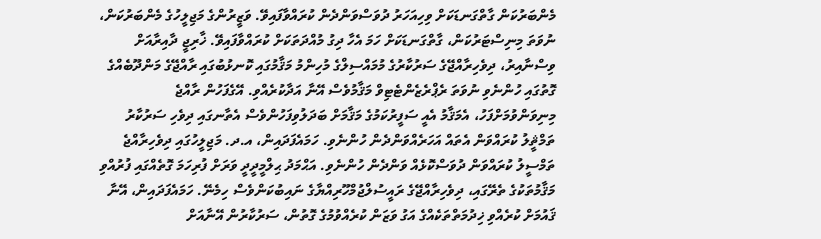މެންބަރުކަން ގާތްގަނޑަކަށް ވިހިއަހަރު ދުވަސްވަންދެން ކުރައްވާފައިވޭ. ވަޒީރުންގެ މަޖިލީހުގެ މެންބަރުކަން، ނުވަތަ މިނިސްޓަރުކަން، ގާތްގަނޑަކަށް ހަމަ އެހާ ދިގު މުއްދަތަކަށް ކުރައްވާފައިވޭ. ޚާރިޖީ ދާއިރާއަށް ވިސްނާއިރު، ދިވެހިރާއްޖޭގެ ސަރުކާރުގެ މުމައްސިލްގެ މުހިންމު މަޤާމުގައި ކޮނޅުބުގައި ރާއްޖޭގެ މަންދޫބެއްގެ ގޮތުގައި ހުންނެވި ނުވަތަ ރެޕްރެޒެންޓެޓިވް މަޤާމުވެސް އޭނާ އަދާކުރެއްވި. އޭގެފަހުން ރާއްޖެ މިނިވަންވުމަށްފަހު، އެމަޤާމު އެއީ ސަފީރުކަމުގެ މަޤާމަށް ބަދަލުވިފަހުންވެސް އެތާނގައި ދިވެހި ސަރުކާރު ތަމްޘީލު ކުރައްވަން އެތައް އަހަރެއްވަންދެން ހުންނެވި. ހަމައެފަދައިން، އ.ދ. މަޖިލީހުގައި ދިވެހިރާއްޖެ ތަމްސީލު ކުރައްވަން ދުވަސްކޮޅެއް ވަންދެން ހުންނެވި. އަޙްމަދު ޙިލްމީދީދީ ވަރަށް ފުރިހަމަ ގޮތެއްގައި ފުރުއްވި މަޤާމުތަކުގެ ތެރޭގައި، ދިވެހިރާއްޖޭގެ ރައީސުލްޖުމްހޫރިއްޔާގެ ނައިބުކަންވެސް ހިމެނޭ. ހަމައެފަދައިން، އޭނާ ޤައުމަށް ކުރެއްވި ޚިދުމަތްތަކެއްގެ އަގު ވަޒަން ކުރެއްވުމުގެ ގޮތުން، ސަރުކާރުން އޭނާއަށް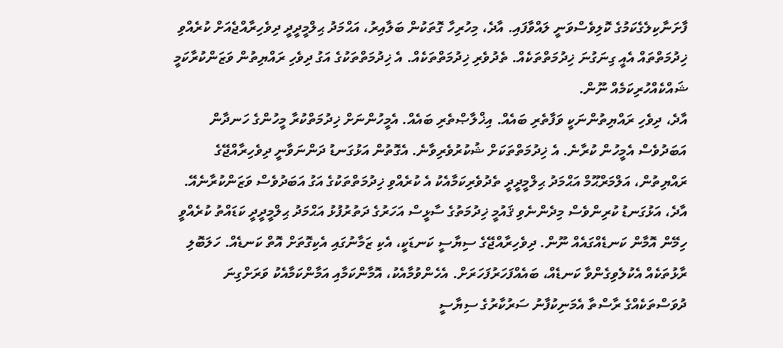ފާށަނާކިލެގެކަމުގެ ކޮލިވެސްވަނީ ލައްވާފައި. އާދެ، މިހުރިހާ ގޮތަކުން ބަލާއިރު، އަޙްމަދު ޙިލްމީދީދީ ދިވެހިރާއްޖެއަށް ކުރެއްވި ޚިދުމަތްތައް އެއީ ގިނަގުނަ ޚިދުމަތްތަކެއް. ތެދުވެރި ޚިދުމަތްތަކެއް. އެ ޚިދުމަތްތަކުގެ އަގު ދިވެހި ރައްޔިތުން ވަޒަންކުރާކަމީ ޝައްކެއްހުރިކަމެއް ނޫން.
އާދެ، ދިވެހި ރައްޔިތުންނަކީ ވަފާތެރި ބައެއް. އިޚްލާޞްތެރި ބައެއް. އެމީހުންނަށް ޚިދުމަތްކުރާ މީހުންގެ ހަނދާން އަބަދުވެސް އެމީހުން ކުރާނެ. އެ ޚިދުމަތްތަކަށް ޝުކުރުވެރިވާނެ. އެގޮތުން އަޅުގަނޑު ދަންނަވާނީ ދިވެހިރާއްޖޭގެ ރައްޔިތުން، އަލްމަރްޙޫމް އަޙްމަދު ޙިލްމީދީދީ ތެދުވެރިކަމާއެކު އެ ކުރެއްވި ޚިދުމަތްތަކުގެ އަގު އަބަދުވެސް ވަޒަންކުރާނެއޭ.
އާދެ، އަޅުގަނޑު ކުރިންވެސް މިދެންނެވި ޤައުމީ ޚިދުމަތުގެ ސާޅީސް އަހަރުގެ ދަތުރުފުޅު އަޙްމަދު ޙިލްމީދީދީ ކަޑައްތު ކުރެއްވީ ހިމޭން އޮމާން ކަނޑެއްގައެއް ނޫން. ދިވެހިރާއްޖޭގެ ސިޔާސީ ކަނޑަކީ، އެކި ޒަމާނުގައި އެކިގޮތަށް އޮތް ކަނޑެއް. ހަލަބޮލި ރާޅުތަކެއް އެކުލެވިގެންވާ ކަނޑެއް، ބައެއްފަހަރުފަހަރަށް. އެހެންވުމާއެކު، އޮމާންކަމާއި އަމާންކަމާއެކު ވަރަށްގިނަ ދުވަސްތަކެއްގެ ރާސްތާ އެމަނިކުފާނު ސަރުކާރުގެ ސިޔާސީ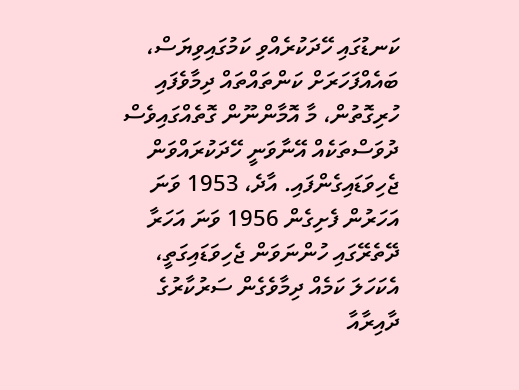ކަނޑުގައި ހޭދަކުރެއްވި ކަމުގައިވިޔަސް، ބައެއްފަހަރަށް ކަންތައްތައް ދިމާވެފައި ހުރިގޮތުން، މާ އޮމާންނޫން ގޮތެއްގައިވެސް ދުވަސްތަކެއް އޭނާވަނީ ހޭދަކުރައްވަން ޖެހިވަޑައިގެންފައި. އާދެ، 1953 ވަނަ އަހަރުން ފެށިގެން 1956 ވަނަ އަހަރާ ދޭތެރޭގައި ހުންނަވަން ޖެހިވަޑައިގަތީ، އެކަހަލަ ކަމެއް ދިމާވެގެން ސަރުކާރުގެ ދާއިރާއާ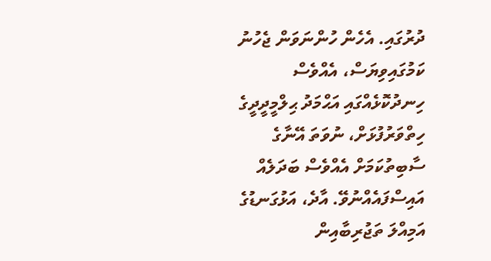ދުރުގައި. އެހެން ހުންނަވަން ޖެހުނު ކަމުގައިވިޔަސް، އެއްވެސް ހިނދުކޮޅެއްގައި އަޙްމަދު ޙިލްމީދީދީގެ ހިތްވަރުފުޅަށް، ނުވަތަ އޭނާގެ ސާބިތުކަމަށް އެއްވެސް ބަދަލެއް އައިސްފައެއްނުވޭ. އާދެ، އަޅުގަނޑުގެ އަމިއްލަ ތަޖުރިބާއިން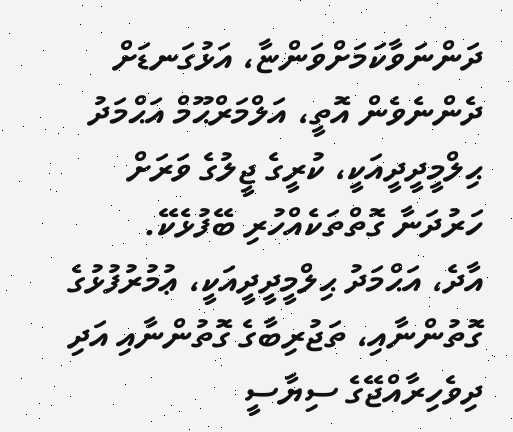ދަންނަވާކަމަށްވަންޏާ، އަޅުގަނޑަށް ދެންނެވެން އޮތީ، އަލްމަރްޙޫމް އަޙްމަދު ޙިލްމީދީދީއަކީ، ކުރީގެ ޖީލުގެ ވަރަށް ހަރުދަނާ ގޮތްތަކެއްހުރި ބޭފުޅެކޭ.
އާދެ، އަޙްމަދު ޙިލްމީދީދީއަކީ، ޢުމުރުފުޅުގެ ގޮތުންނާއި، ތަޖުރިބާގެ ގޮތުންނާއި އަދި ދިވެހިރާއްޖޭގެ ސިޔާސީ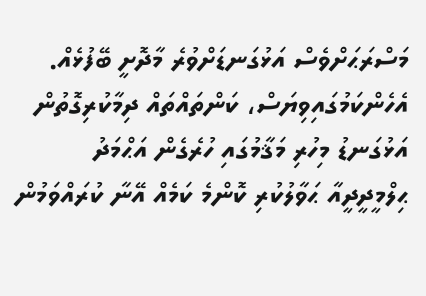މަސްރަޙަށްވެސް އަޅުގަނޑަށްވުރެ މާދޮށީ ބޭފުޅެއް. އެހެންކަމުގައިވިޔަސް، ކަންތައްތައް ދިމާކުރިގޮތުން އަޅުގަނޑު މިހުރި މަޤާމުގައި ހުރެގެން އަޙްމަދު ޙިލްމީދީދީއާ ޙަވާލުކުރި ކޮންމެ ކަމެއް އޭނާ ކުރައްވަމުން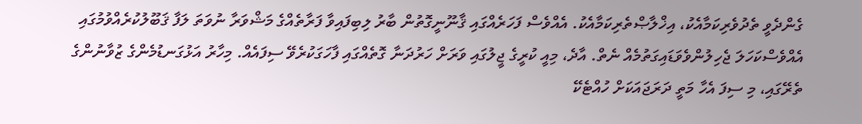ގެންދެވީ ތެދުވެރިކަމާއެކު، އިޚްލާޞްތެރިކަމާއެކު. އެއްވެސް ފަހަރެއްގައި ޤާނޫނީގޮތުން ބާރު ލިބިފައިވާ ފަރާތެއްގެ މަޝްވަރާ ނުވަތަ ލަފާ ޤަބޫލުކުރެއްވުމުގައި އެއްވެސްކަހަލަ ޖެހިލުންވެވަޑައިގަތުމެއް ނެތް. އާދެ، މިއީ ކުރީގެ ޖީލުގައި ވަރަށް ހަރުދަނާ ގޮތެއްގައި ފާހަގަކުރެވޭ ސިފައެއް. މިހާރު އަޅުގަނޑުމެންގެ ޒުވާނުންގެ ތެރޭގައި، މި ސިފަ އެހާ މަތީ ދަރަޖައަކަށް ހުއްޓެކޭ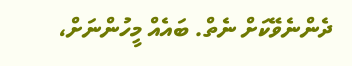ދެންނެވޭކަށް ނެތް. ބައެއް މީހުންނަށް،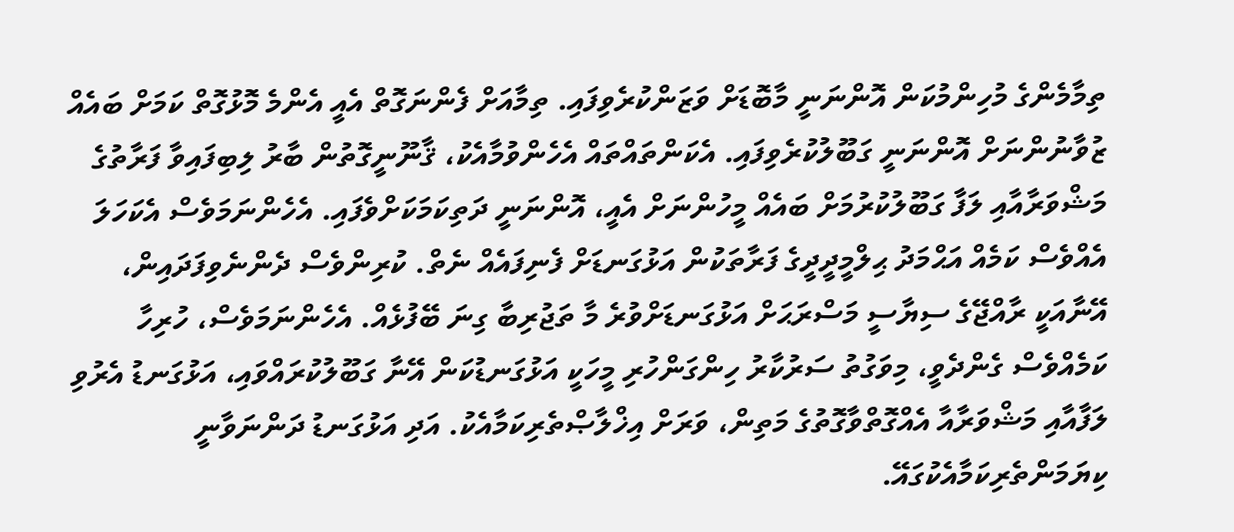ތިމާމެންގެ މުހިންމުކަން އޮންނަނީ މާބޮޑަށް ވަޒަންކުރެވިފައި. ތިމާއަށް ފެންނަގޮތް އެއީ އެންމެ މޮޅުގޮތް ކަމަށް ބައެއް ޒުވާނުންނަށް އޮންނަނީ ގަބޫލުކުރެވިފައި. އެކަންތައްތައް އެހެންވުމާއެކު، ޤާނޫނީގޮތުން ބާރު ލިބިފައިވާ ފަރާތުގެ މަޝްވަރާއާއި ލަފާ ގަބޫލުކުރުމަށް ބައެއް މީހުންނަށް އެއީ، އޮންނަނީ ދަތިކަމަކަށްވެފައި. އެހެންނަމަވެސް އެކަހަލަ އެއްވެސް ކަމެއް އަޙްމަދު ޙިލްމީދީދީގެ ފަރާތަކުން އަޅުގަނޑަށް ފެނިފައެއް ނެތް. ކުރިންވެސް ދެންނެވިފަދައިން، އޭނާއަކީ ރާއްޖޭގެ ސިޔާސީ މަސްރަޙަށް އަޅުގަނޑަށްވުރެ މާ ތަޖުރިބާ ގިނަ ބޭފުޅެއް. އެހެންނަމަވެސް، ހުރިހާ ކަމެއްވެސް ގެންދެވީ، މިވަގުތު ސަރުކާރު ހިންގަންހުރި މީހަކީ އަޅުގަނޑުކަން އޭނާ ގަބޫލުކުރައްވައި، އަޅުގަނޑު އެރުވި ލަފާއާއި މަޝްވަރާއާ އެއްގޮތްވާގޮތުގެ މަތިން، ވަރަށް އިޚްލާޞްތެރިކަމާއެކު. އަދި އަޅުގަނޑު ދަންނަވާނީ ކިޔަމަންތެރިކަމާއެކުގައޭ.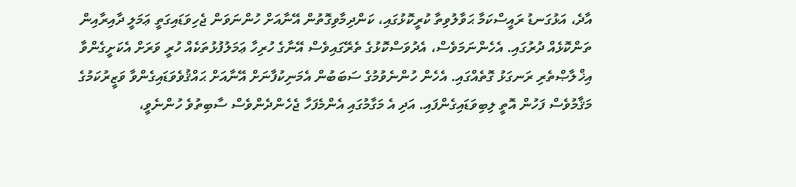އާދެ، އަޅުގަނޑު ރައީސްކަމާ ޙަވާލުވިތާ ކުރީކޮޅުގައި، ކަންދިމާވިގޮތުން އޭނާއަށް ހުންނަވަން ޖެހިވަޑައިގަތީ ޢަމަލީ ދާއިރާއިން ތަންކޮޅެއް ދުރުގައި. އެހެންނަމަވެސް، އެދުވަސްކޮޅުގެ ތެރޭގައިވެސް އޭނާގެ ހުރިހާ ޢަމަލުފުޅުތަކެއް ހުރީ ވަރަށް އެކަށީގެންވާ އިޚްލާޞްތެރި ރަނގަޅު ގޮތެއްގައި. އެހެން ހުންނެވުމުގެ ސަބަބުން އެމަނިކުފާނަށް އޭނާއަށް ޙައްޤުވެވަޑައިގެންވާ ވަޒީރުކަމުގެ މަޤާމުވެސް ފަހުން އޮތީ ލިބިވަޑައިގެންފައި. އަދި އެ މަގާމުގައި އެންމެފަހާ ޖެހެންދެންވެސް ސާބިތުވެ ހުންނެވީ،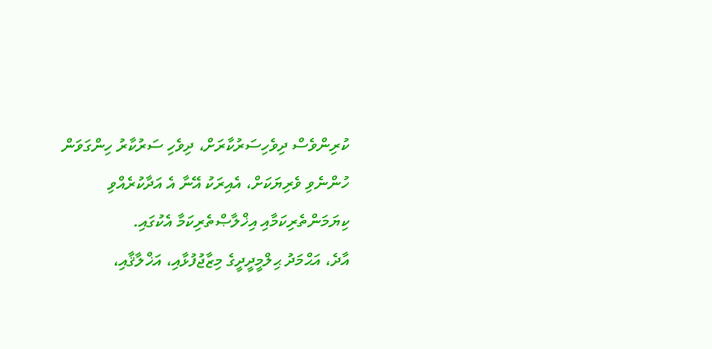ކުރިންވެސް ދިވެހިސަރުކާރަށް، ދިވެހި ސަރުކާރު ހިންގަވަން ހުންނެވި ވެރިޔަކަށް، އެއިރަކު އޭނާ އެ އަދާކުރެއްވި ކިޔަމަންތެރިކަމާއި އިޚްލާޞްތެރިކަމާ އެކުގައި.
އާދެ، އަޙްމަދު ޙިލްމީދީދީގެ މިޒާޖުފުޅާއި، އަޚްލާޤާއި،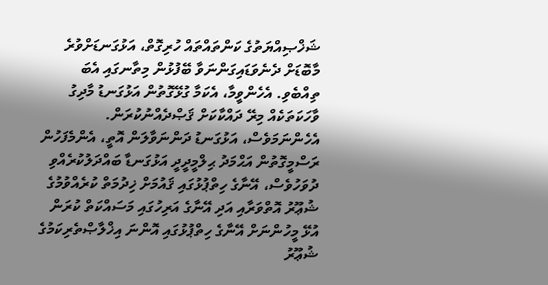ޝަޚްޞިއްޔަތުގެ ކަންތައްތައް ހުރިގޮތް، އަޅުގަނޑަށްވުރެ މާބޮޑަށް ދެނެވަޑައިގަންނަވާ ބޭފުޅުން މިތާނގައި އެބަ ތިއްބެވި. އެހެންވީމާ، އެކަމާ ގުޅޭގޮތުން އަޅުގަނޑު މާދިގު ވާހަކަތަކެއް މިރޭ ދައްކާކަށް ޤަޞްދެއްނުކުރަން. އެހެންނަމަވެސް، އަޅުގަނޑު ދަންނަވާލަން އޮތީ، އެންމެފަހުން ރަސްމީގޮތުން އަޙްމަދު ޙިލްމީދީދީ އަޅުގަނޑާ ބައްދަލުކުރެއްވި ދުވަހުވެސް، އޭނާގެ ހިތްޕުޅުގައި ޤައުމަށް ޚިދުމަތް ކުރެއްވުމުގެ ޝުޢޫރު އޮތްވަރާއި އަދި އޭނާގެ އަރިހުގައި މަސައްކަތް ކުރަން އުޅޭ މީހުންނަށް އޭނާގެ ހިތްޕުޅުގައި އޮންނަ އިޚްލާޞްތެރިކަމުގެ ޝުޢޫރު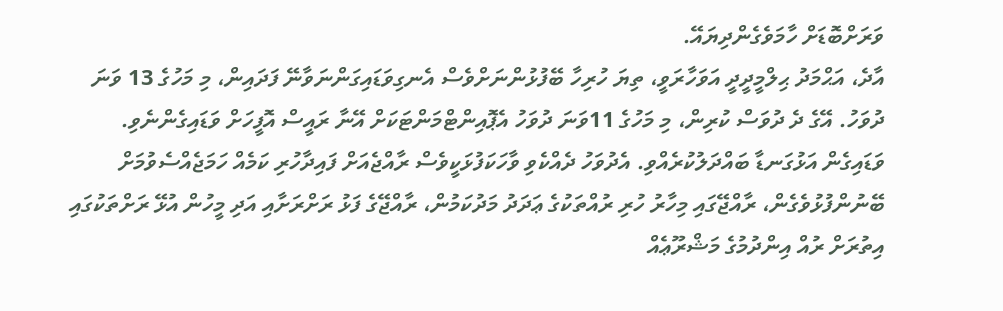ވަރަށްބޮޑަށް ހާމަވެގެންދިޔައޭ.
އާދެ، އަޙްމަދު ޙިލްމީދީދީ އަވަހާރަވީ، ތިޔަ ހުރިހާ ބޭފުޅުންނަށްވެސް އެނގިވަޑައިގަންނަވާނޭ ފަދައިން، މި މަހުގެ 13 ވަނަ ދުވަހު. އޭގެ ދެ ދުވަސް ކުރިން، މި މަހުގެ 11ވަނަ ދުވަހު އެޕޮއިންޓްމަންޓަކަށް އޭނާ ރައީސް އޮފީހަށް ވަޑައިގެންނެވި. ވަޑައިގެން އަޅުގަނޑާ ބައްދަލުކުރެއްވި. އެދުވަހު ދެއްކެވި ވާހަކަފުޅަކީވެސް ރާއްޖެއަށް ފައިދާހުރި ކަމެއް ހަމަޖެއްސެވުމަށް ބޭނުންފުޅުވެގެން، ރާއްޖޭގައި މިހާރު ހުރި ރުއްތަކުގެ ޢަދަދު މަދުކަމުން، ރާއްޖޭގެ ފަޅު ރަށްރަށާއި އަދި މީހުން އުޅޭ ރަށްތަކުގައި އިތުރަށް ރުއް އިންދުމުގެ މަޝްރޫޢެއް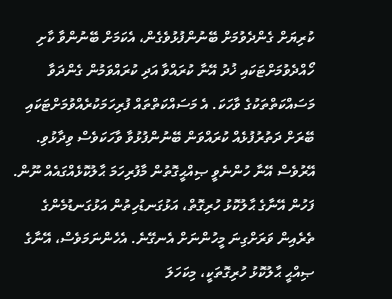ކުރިޔަށް ގެންދެވުމަށް ބޭނުންފުޅުވެގެން، އެކަމަށް ބޭނުންވާ ކާށި ހޯއްދެވުމަށްޓަކައި ޚުދު އޭނާ ކުރައްވާ އަދި ކުރައްވަމުން ގެންދަވާ މަސައްކަތްތަކުގެ ވާހަކަ. އެ މަސައްކަތްތައް ފުރިހަމަކުރެއްވުމަށްޓަކައި ބޭރަށް ދަތުރުފުޅެއް ކުރައްވަން ބޭނުންފުޅުވާ ވާހަކަވެސް ވިދާޅުވި. އޭރުވެސް އޭނާ ހުންނެވީ ޞިއްޙީގޮތުން މާފުރިހަމަ ޙާލުކޮޅެއްގައެއް ނޫން. ފަހުން އޭނާގެ ޙާލުކޮޅު ހުރިގޮތް، އަޅުގަނޑުހިތުން އަޅުގަނޑުމެންގެ ތެރެއިން ވަރަށްގިނަ މީހުންނަށް އެނގޭނެ. އެހެންނަމަވެސް، އޭނާގެ ޞިއްޙީ ޙާލުކޮޅު ހުރިގޮތަކީ، މިކަހަލަ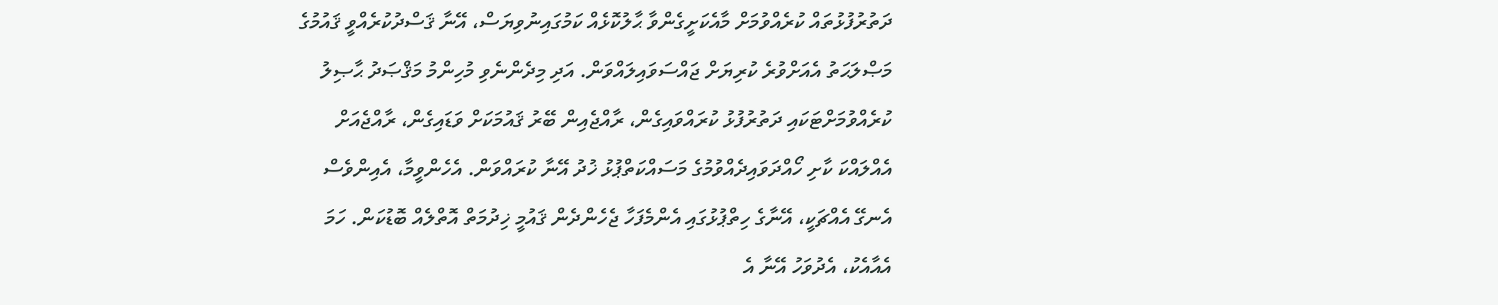ދަތުރުފުޅުތައް ކުރެއްވުމަށް މާއެކަށީގެންވާ ޙާލުކޮޅެއް ކަމުގައިނުވިޔަސް، އޭނާ ޤަސްދުކުރެއްވީ ޤައުމުގެ މަޞްލަޙަތު އެއަށްވުރެ ކުރިޔަށް ޖައްސަވައިލައްވަން. އަދި މިދެންނެވި މުހިންމު މަޤްޞަދު ޙާޞިލު ކުރެއްވުމަށްޓަކައި ދަތުރުފުޅު ކުރައްވައިގެން، ރާއްޖެއިން ބޭރު ޤައުމަކަށް ވަޑައިގެން، ރާއްޖެއަށް އެއްލައްކަ ކާށި ހޯއްދަވައިދެއްވުމުގެ މަސައްކަތްޕުޅު ޚުދު އޭނާ ކުރައްވަން. އެހެންވީމާ، އެއިންވެސް އެނގޭ އެއްޗަކީ، އޭނާގެ ހިތްޕުޅުގައި އެންމެފަހާ ޖެހެންދެން ޤައުމީ ޚިދުމަތް އޮތްލެއް ބޮޑުކަން. ހަމަ އެއާއެކު، އެދުވަހު އޭނާ އެ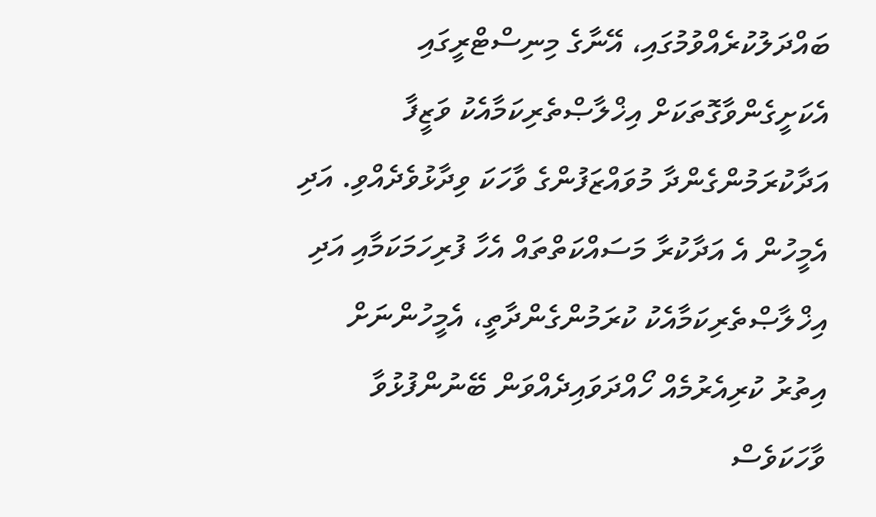ބައްދަލުކުރެއްވުމުގައި، އޭނާގެ މިނިސްޓްރީގައި އެކަށީގެންވާގޮތަކަށް އިޚްލާޞްތެރިކަމާއެކު ވަޒީފާ އަދާކުރަމުންގެންދާ މުވައްޒަފުންގެ ވާހަކަ ވިދާޅުވެދެއްވި. އަދި އެމީހުން އެ އަދާކުރާ މަސައްކަތްތައް އެހާ ފުރިހަމަކަމާއި އަދި އިޚްލާޞްތެރިކަމާއެކު ކުރަމުންގެންދާތީ، އެމީހުންނަށް އިތުރު ކުރިއެރުމެއް ހޯއްދަވައިދެއްވަން ބޭނުންފުޅުވާ ވާހަކަވެސް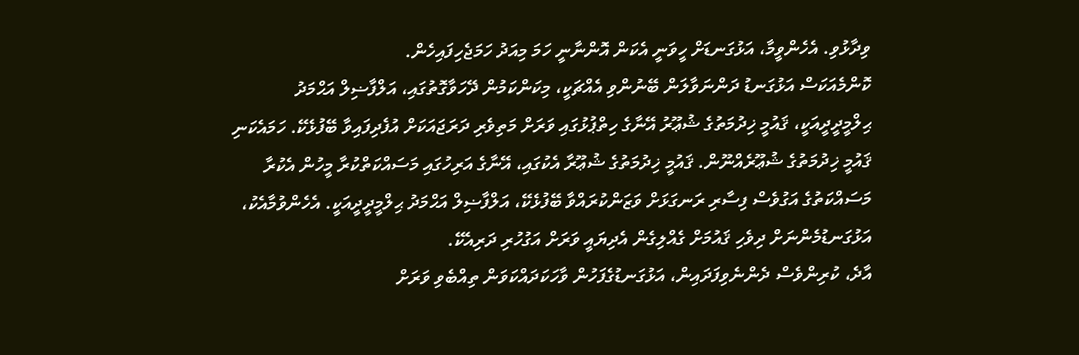ވިދާޅުވި. އެހެންވީމާ، އަޅުގަނޑަށް ހީވަނީ އެކަން އޮންނާނީ ހަމަ މިއަދު ހަމަޖެހިފައިހެން.
ކޮންމެއަކަސް އަޅުގަނޑު ދަންނަވާލަން ބޭނުންވި އެއްޗަކީ، މިކަންކަމުން ދޭހަވާގޮތުގައި، އަލްފާޟިލް އަޙްމަދު ޙިލްމީދީދީއަކީ، ޤައުމީ ޚިދުމަތުގެ ޝުޢޫރު އޭނާގެ ހިތްޕުޅުގައި ވަރަށް މަތިވެރި ދަރަޖައަކަށް އުފެދިފައިވާ ބޭފުޅެކޭ. ހަމައެކަނި ޤައުމީ ޚިދުމަތުގެ ޝުޢޫރެއްނޫން. ޤައުމީ ޚިދުމަތުގެ ޝުޢޫރާ އެކުގައި، އޭނާގެ އަރިހުގައި މަސައްކަތްކުރާ މީހުން އެކުރާ މަސައްކަތުގެ އަގުވެސް ފިސާރި ރަނގަޅަށް ވަޒަންކުރައްވާ ބޭފުޅެކޭ، އަލްފާޟިލް އަޙްމަދު ޙިލްމީދީދީއަކީ. އެހެންވުމާއެކު، އަޅުގަނޑުމެންނަށް ދިވެހި ޤައުމަށް ގެއްލިގެން އެދިޔައީ ވަރަށް އަގުހުރި ދަރިއެކޭ.
އާދެ، ކުރިންވެސް ދެންނެވިފަދައިން، އަޅުގަނޑުގެފަހުން ވާހަކަދައްކަވަން ތިއްބެވި ވަރަށް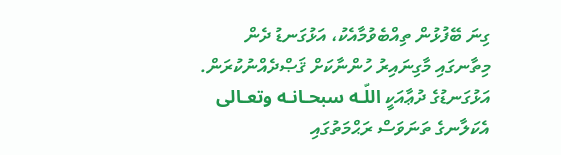ގިނަ ބޭފުޅުން ތިއްބެވުމާއެކު، އަޅުގަނޑު ދެން މިތާނގައި މާގިނައިރު ހުންނާކަށް ޤަޞްދެއްނުކުރަން.
އަޅުގަނޑުގެ ދުޢާއަކީ اللّـه سبحـانـه وتعـالى އެކަލާނގެ ތަނަވަސް ރަޙްމަތުގައި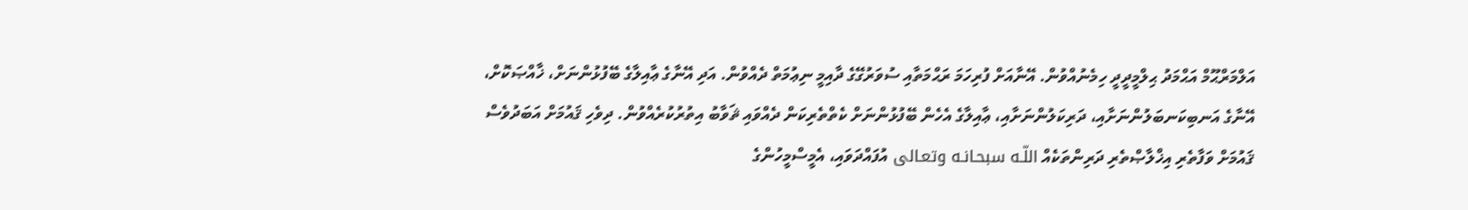އަލްމަރްޙޫމް އަޙްމަދު ޙިލްމީދީދީ ހިމެނުއްވުން. އޭނާއަށް ފުރިހަމަ ރަޙްމަތާއި ސުވަރުގޭގެ ދާއިމީ ނިޢުމަތް ދެއްވުން. އަދި އޭނާގެ ޢާއިލާގެ ބޭފުޅުންނަށް، ޚާއްޞަކޮށް، އޭނާގެ އަނބިކަނބަލުންނަށާއި، ދަރިކަލުންނަށާއި، ޢާއިލާގެ އެހެން ބޭފުޅުންނަށް ކެތްތެރިކަން ދެއްވައި ޘަވާބު އިތުރުކުރެއްވުން. ދިވެހި ޤައުމަށް އަބަދުވެސް ޤައުމަށް ވަފާތެރި އިޚްލާޞްތެރި ދަރިންތަކެއް اللّـه سبحـانـه وتعـالى އުފައްދަވައި، އެމީސްމީހުންގެ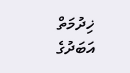ޚިދުމަތް އަބަދުގެ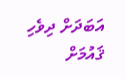އަބަދަށް ދިވެހި ޤައުމަށް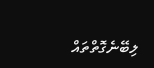ލިބޭނެގޮތްތައް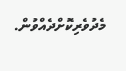މެދުވެރިކޮށްދެއްވުން.